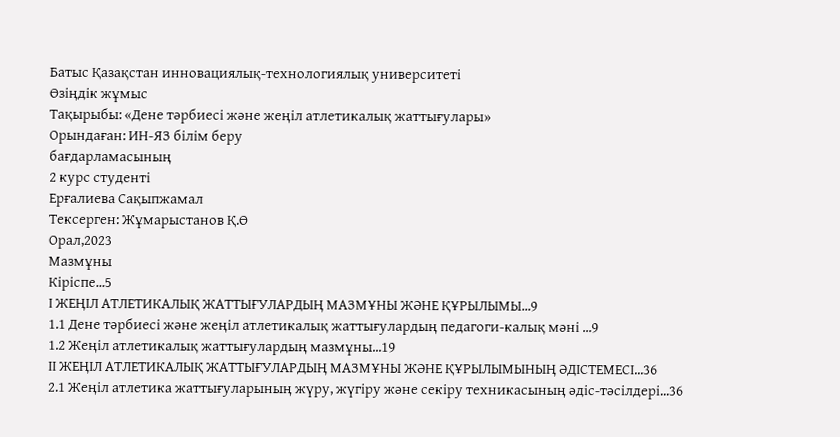Батыс Қазақстан инновациялық-технологиялық университеті
Өзіңдік жұмыс
Тақырыбы: «Дене тәрбиесі және жеңіл атлетикалық жаттығулары»
Орындаған: ИН-ЯЗ білім беру
бағдарламасының
2 курс студенті
Ерғалиева Сақыпжамал
Тексерген: Жұмарыстанов Қ.Ө
Орал,2023
Мазмұны
Кіріспе...5
І ЖЕҢІЛ АТЛЕТИКАЛЫҚ ЖАТТЫҒУЛАРДЫҢ МАЗМҰНЫ ЖӘНЕ ҚҰРЫЛЫМЫ...9
1.1 Дене тәрбиесі және жеңіл атлетикалық жаттығулардың педагоги-калық мәні ...9
1.2 Жеңіл атлетикалық жаттығулардың мазмұны...19
ІІ ЖЕҢІЛ АТЛЕТИКАЛЫҚ ЖАТТЫҒУЛАРДЫҢ МАЗМҰНЫ ЖӘНЕ ҚҰРЫЛЫМЫНЫҢ ӘДІСТЕМЕСІ...36
2.1 Жеңіл атлетика жаттығуларының жүру, жүгіру және секіру техникасының әдіс-тәсілдері...36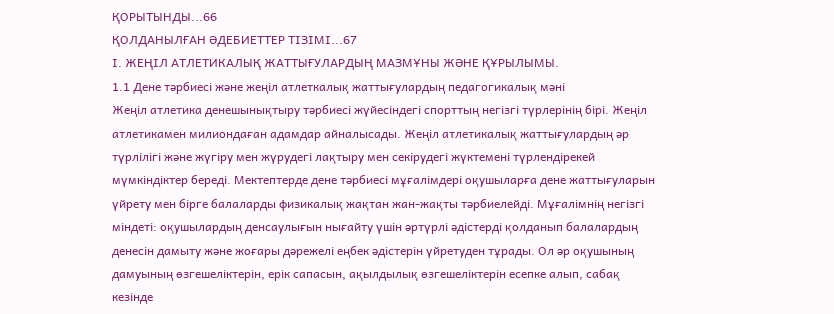ҚОРЫТЫНДЫ...66
ҚОЛДАНЫЛҒАН ӘДЕБИЕТТЕР ТІЗІМІ...67
І. ЖЕҢІЛ АТЛЕТИКАЛЫҚ ЖАТТЫҒУЛАРДЫҢ МАЗМҰНЫ ЖӘНЕ ҚҰРЫЛЫМЫ.
1.1 Дене тәрбиесі және жеңіл атлеткалық жаттығулардың педагогикалық мәні
Жеңіл атлетика денешынықтыру тәрбиесі жүйесіндегі спорттың негізгі түрлерінің бірі. Жеңіл атлетикамен милиондаған адамдар айналысады. Жеңіл атлетикалық жаттығулардың әр түрлілігі және жүгіру мен жүрудегі лақтыру мен секірудегі жүктемені түрлендірекей мүмкіндіктер береді. Мектептерде дене тәрбиесі мұғалімдері оқушыларға дене жаттығуларын үйрету мен бірге балаларды физикалық жақтан жан-жақты тәрбиелейді. Мұғалімнің негізгі міндеті: оқушылардың денсаулығын нығайту үшін әртүрлі әдістерді қолданып балалардың денесін дамыту және жоғары дәрежелі еңбек әдістерін үйретуден тұрады. Ол әр оқушының дамуының өзгешеліктерін, ерік сапасын, ақылдылық өзгешеліктерін есепке алып, сабақ кезінде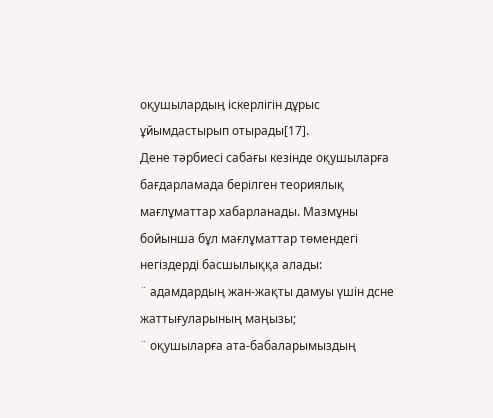оқушылардың іскерлігін дұрыс ұйымдастырып отырады[17].
Дене тәрбиесі сабағы кезінде оқушыларға бағдарламада берілген теориялық мағлұматтар хабарланады. Мазмұны бойынша бұл мағлұматтар төмендегі негіздерді басшылыққа алады:
¨ адамдардың жан-жақты дамуы үшін дсне жаттығуларының маңызы;
¨ оқушыларға ата-бабаларымыздың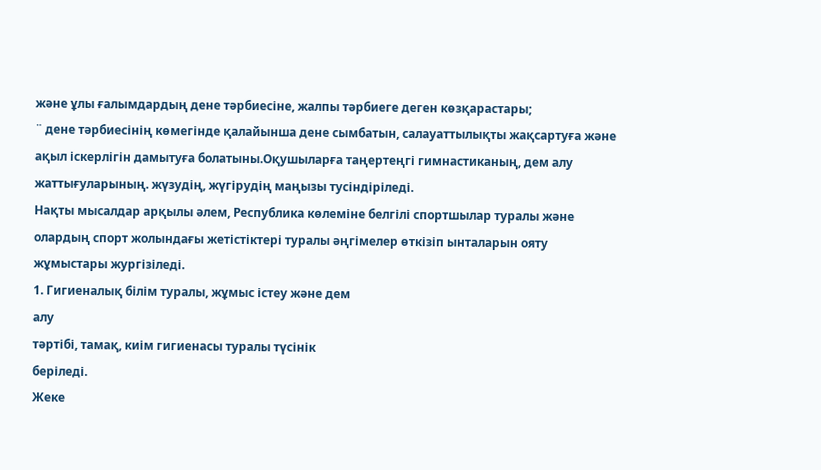және ұлы ғалымдардың дене тәрбиесіне, жалпы тәрбиеге деген көзқарастары;
¨ дене тәрбиесінің көмегінде қалайынша дене сымбатын, салауаттылықты жақсартуға және ақыл іскерлігін дамытуға болатыны.Оқушыларға таңертеңгі гимнастиканың, дем алу жаттығуларының. жүзудің, жүгірудің маңызы тусіндіріледі.
Нақты мысалдар арқылы әлем, Республика көлеміне белгілі спортшылар туралы және олардың спорт жолындағы жетістіктері туралы әңгімелер өткізіп ынталарын ояту жұмыстары жургізіледі.
1. Гигиеналық білім туралы, жұмыс істеу және дем
алу
тәртібі, тамақ, киім гигиенасы туралы түсінік
беріледі.
Жеке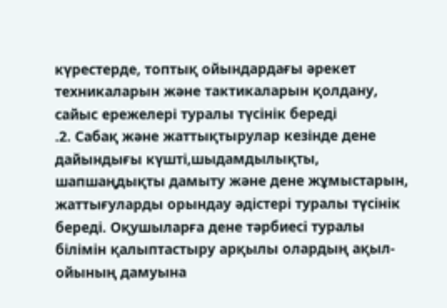күрестерде, топтық ойындардағы әрекет техникаларын және тактикаларын қолдану, сайыс ережелері туралы түсінік береді
.2. Сабақ және жаттықтырулар кезінде дене дайындығы күшті,шыдамдылықты, шапшаңдықты дамыту және дене жұмыстарын, жаттығуларды орындау әдістері туралы түсінік береді. Оқушыларға дене тәрбиесі туралы білімін қалыптастыру арқылы олардың ақыл-ойының дамуына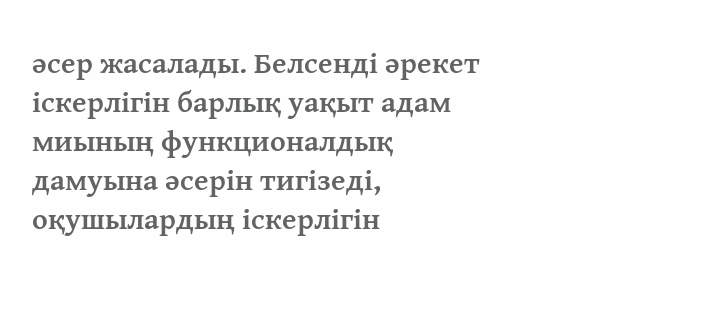әсер жасалады. Белсенді әрекет іскерлігін барлық уақыт адам миының функционалдық дамуына әсерін тигізеді, оқушылардың іскерлігін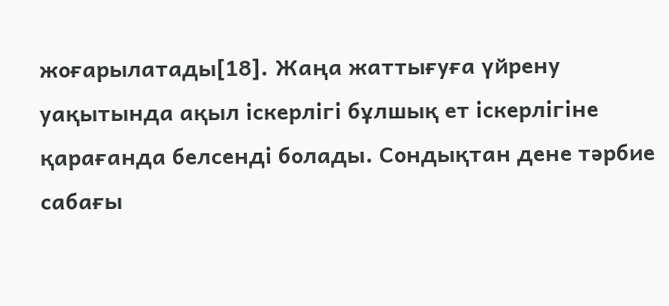жоғарылатады[18]. Жаңа жаттығуға үйрену уақытында ақыл іскерлігі бұлшық ет іскерлігіне қарағанда белсенді болады. Сондықтан дене тәрбие сабағы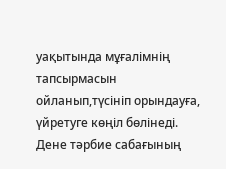уақытында мұғалімнің тапсырмасын ойланып,түсініп орындауға, үйретуге көңіл бөлінеді. Дене тәрбие сабағының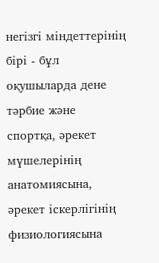негізгі міндеттерінің бірі - бұл оқушыларда дене тәрбие және спортқа, әрекет мүшелерінің анатомиясына, әрекет іскерлігінің физиологиясына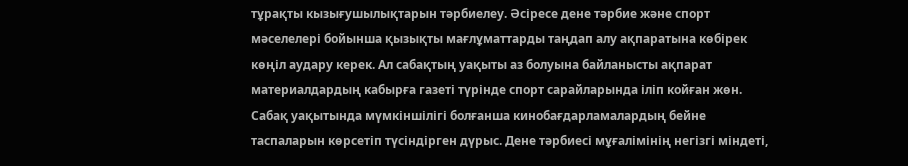тұрақты кызығушылықтарын тәрбиелеу. Әсіресе дене тәрбие және спорт мәселелері бойынша қызықты мағлұматтарды таңдап алу ақпаратына көбірек көңіл аудару керек. Ал сабақтың уақыты аз болуына байланысты ақпарат материалдардың кабырға газеті түрінде спорт сарайларында іліп койған жөн. Сабақ уақытында мүмкіншілігі болғанша кинобағдарламалардың бейне таспаларын көрсетіп түсіндірген дүрыс. Дене тәрбиесі мұғалімінің негізгі міндеті,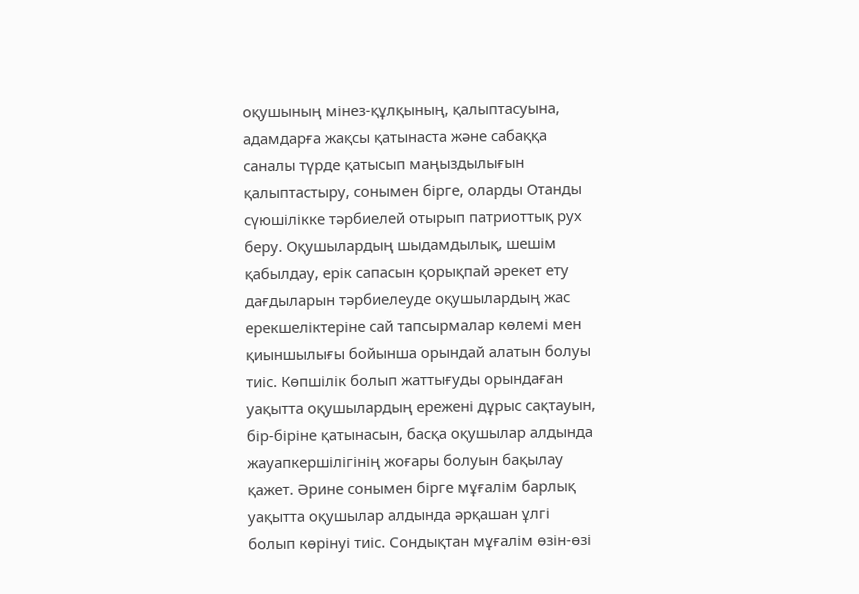оқушының мінез-құлқының, қалыптасуына, адамдарға жақсы қатынаста және сабаққа саналы түрде қатысып маңыздылығын қалыптастыру, сонымен бірге, оларды Отанды сүюшілікке тәрбиелей отырып патриоттық рух беру. Оқушылардың шыдамдылық, шешім қабылдау, ерік сапасын қорықпай әрекет ету дағдыларын тәрбиелеуде оқушылардың жас ерекшеліктеріне сай тапсырмалар көлемі мен қиыншылығы бойынша орындай алатын болуы тиіс. Көпшілік болып жаттығуды орындаған уақытта оқушылардың ережені дұрыс сақтауын, бір-біріне қатынасын, басқа оқушылар алдында жауапкершілігінің жоғары болуын бақылау қажет. Әрине сонымен бірге мұғалім барлық уақытта оқушылар алдында әрқашан ұлгі болып көрінуі тиіс. Сондықтан мұғалім өзін-өзі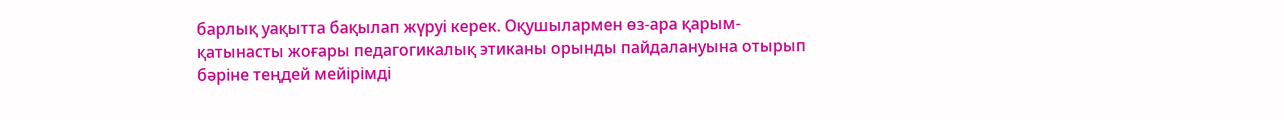барлық уақытта бақылап жүруі керек. Оқушылармен өз-ара қарым-қатынасты жоғары педагогикалық этиканы орынды пайдалануына отырып бәріне теңдей мейірімді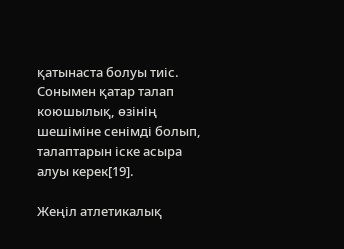қатынаста болуы тиіс. Сонымен қатар талап коюшылық, өзінің шешіміне сенімді болып, талаптарын іске асыра алуы керек[19].

Жеңіл атлетикалық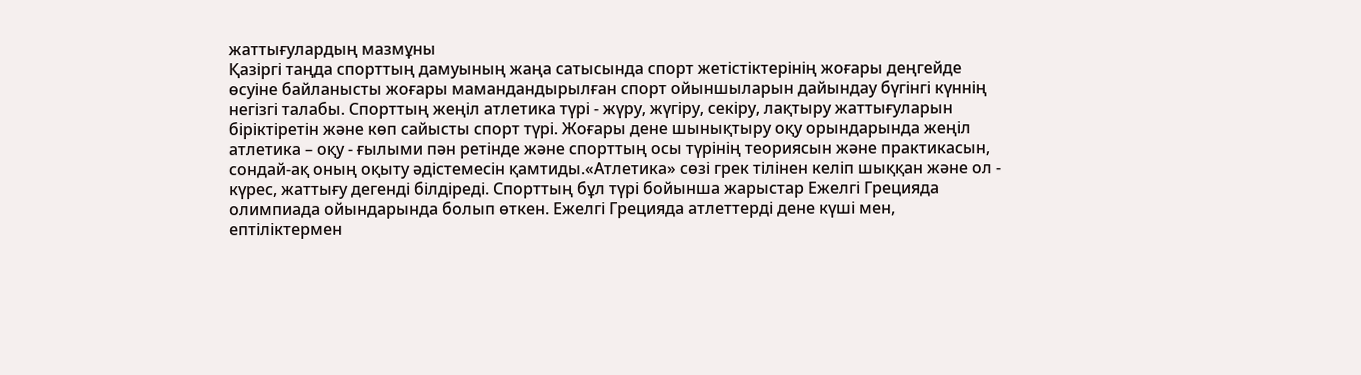жаттығулардың мазмұны
Қазіргі таңда спорттың дамуының жаңа сатысында спорт жетістіктерінің жоғары деңгейде өсуіне байланысты жоғары мамандандырылған спорт ойыншыларын дайындау бүгінгі күннің негізгі талабы. Спорттың жеңіл атлетика түрі - жүру, жүгіру, секіру, лақтыру жаттығуларын біріктіретін және көп сайысты спорт түрі. Жоғары дене шынықтыру оқу орындарында жеңіл атлетика – оқу - ғылыми пән ретінде және спорттың осы түрінің теориясын және практикасын, сондай-ақ оның оқыту әдістемесін қамтиды.«Атлетика» сөзі грек тілінен келіп шыққан және ол - күрес, жаттығу дегенді білдіреді. Спорттың бұл түрі бойынша жарыстар Ежелгі Грецияда олимпиада ойындарында болып өткен. Ежелгі Грецияда атлеттерді дене күші мен, ептіліктермен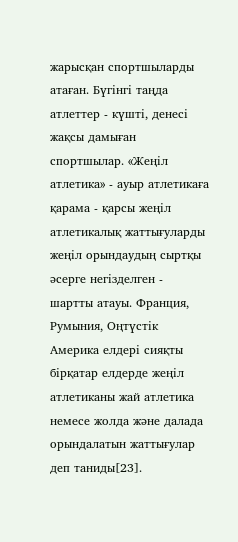жарысқан спортшыларды атаған. Бүгінгі таңда атлеттер - күшті, денесі жақсы дамыған спортшылар. «Жеңіл атлетика» - ауыр атлетикаға қарама - қарсы жеңіл атлетикалық жаттығуларды жеңіл орындаудың сыртқы әсерге негізделген - шартты атауы. Франция, Румыния, Оңтүстік Америка елдері сияқты бірқатар елдерде жеңіл атлетиканы жай атлетика немесе жолда және далада орындалатын жаттығулар деп таниды[23].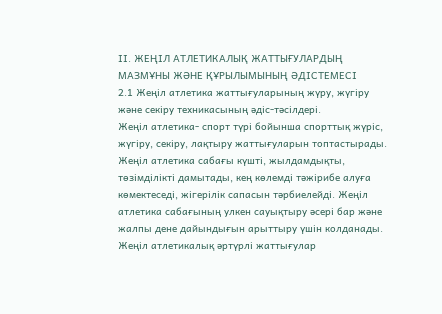ІІ. ЖЕҢІЛ АТЛЕТИКАЛЫҚ ЖАТТЫҒУЛАРДЫҢ МАЗМҰНЫ ЖӘНЕ ҚҰРЫЛЫМЫНЫҢ ӘДІСТЕМЕСІ
2.1 Жеңіл атлетика жаттығуларының жүру, жүгіру және секіру техникасының әдіс-тәсілдері.
Жеңіл атлетика- спорт түрі бойынша спорттық жүріс, жүгіру, секіру, лақтыру жаттығуларын топтастырады. Жеңіл атлетика сабағы күшті, жылдамдықты, төзімділікті дамытады, кең көлемді тәжірибе алуға көмектеседі, жігерілік сапасын тәрбиелейді. Жеңіл атлетика сабағының улкен сауықтыру әсері бар және жалпы дене дайындығын арыттыру үшін колданады. Жеңіл атлетикалық әртүрлі жаттығулар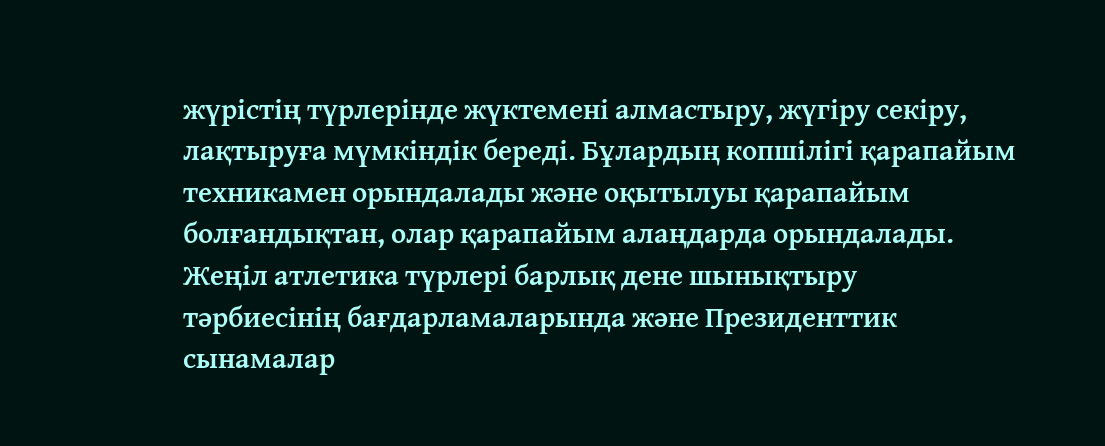жүрістің түрлерінде жүктемені алмастыру, жүгіру секіру, лақтыруға мүмкіндік береді. Бұлардың копшілігі қарапайым техникамен орындалады және оқытылуы қарапайым болғандықтан, олар қарапайым алаңдарда орындалады. Жеңіл атлетика түрлері барлық дене шынықтыру тәрбиесінің бағдарламаларында және Президенттик сынамалар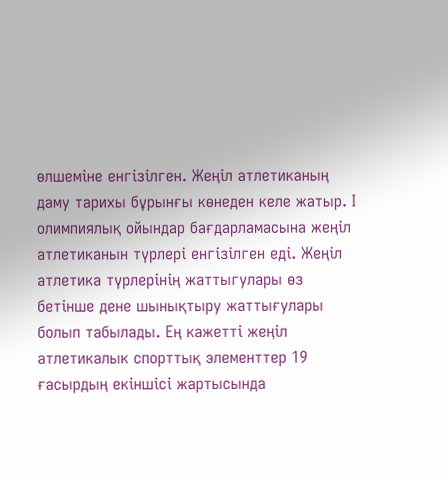өлшеміне енгізілген. Жеңіл атлетиканың даму тарихы бұрынғы көнеден келе жатыр. І олимпиялық ойындар бағдарламасына жеңіл атлетиканын түрлері енгізілген еді. Жеңіл атлетика түрлерінің жаттыгулары өз бетінше дене шынықтыру жаттығулары болып табылады. Ең кажетті жеңіл атлетикалык спорттық элементтер 19 ғасырдың екіншісі жартысында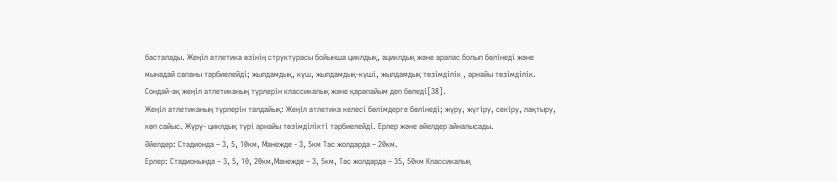басталады. Жеңіл атлетика өзінің структурасы бойынша циклдық, ациклдық және аралас болып бөлінеді және мынадай сапаны тәрбиелейді; жылдамдық, күш, жылдамдық-күші, жылдамдық төзімділік , арнайы төзімділік. Сондай-ақ жеңіл атлетиканың түрлерін классикалық және қарапайым деп бөледі[38].
Жеңіл атлетиканың түрлерін талдайық: Жеңіл атлетика келесі бөлімдерге бөлінеді; жүру, жүгіру, секіру, лақтыру, көп сайыс. Жүру- циклдық түрі арнайы төзімділікті тәрбиелейді. Ерлер және әйелдер айналысады.
Әйелдер: Стадионда – 3, 5, 10км, Манежде - 3, 5км Тас жолдарда – 20км.
Ерлер: Стадионында – 3, 5, 10, 20км,Манежде – 3, 5км, Тас жолдарда – 35, 50км Классикалық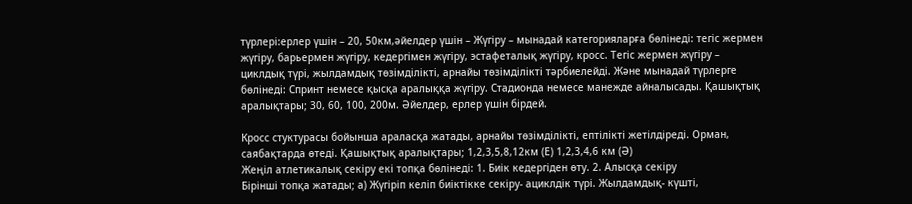түрлері:ерлер үшін – 20, 50км,әйелдер үшін – Жүгіру – мынадай категорияларға бөлінеді: тегіс жермен жүгіру, барьермен жүгіру, кедергімен жүгіру, эстафеталық жүгіру, кросс. Тегіс жермен жүгіру – циклдық түрі, жылдамдық төзімділікті, арнайы төзімділікті тәрбиелейді. Және мынадай түрлерге бөлінеді: Спринт немесе қысқа аралыққа жүгіру. Стадионда немесе манежде айналысады. Қашықтық аралықтары; 30, 60, 100, 200м. Әйелдер, ерлер үшін бірдей.

Кросс стуктурасы бойынша араласқа жатады, арнайы төзімділікті, ептілікті жетілдіреді. Орман, саябақтарда өтеді. Қашықтық аралықтары; 1,2,3,5,8,12км (Е) 1,2,3,4,6 км (Ә)
Жеңіл атлетикалық секіру екі топқа бөлінеді: 1. Биік кедергіден өту. 2. Алысқа секіру
Бірінші топқа жатады; а) Жүгіріп келіп биіктікке секіру- ациклдік түрі. Жылдамдық- күшті,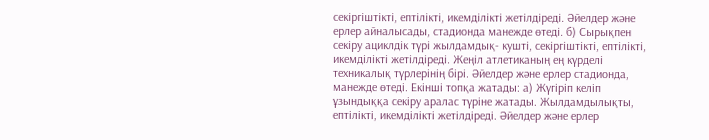секіргіштікті, ептілікті, икемділікті жетілдіреді. Әйелдер және ерлер айналысады, стадионда манежде өтеді. б) Сырықпен секіру ациклдік түрі жылдамдық- кушті, секіргіштікті, ептілікті, икемділікті жетілдіреді. Жеңіл атлетиканың ең күрделі техникалық түрлерінің бірі. Әйелдер және ерлер стадионда, манежде өтеді. Екінші топқа жатады: а) Жүгіріп келіп ұзындыққа секіру аралас түріне жатады. Жылдамдылықты, ептілікті, икемділікті жетілдіреді. Әйелдер және ерлер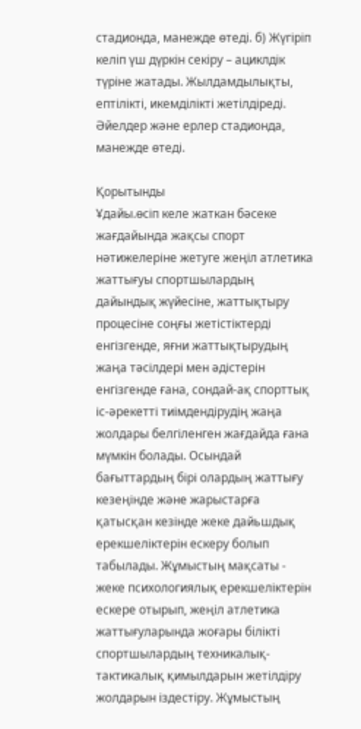стадионда, манежде өтеді. б) Жүгіріп келіп үш дүркін секіру – ациклдік түріне жатады. Жылдамдылықты, ептілікті, икемділікті жетілдіреді. Әйелдер және ерлер стадионда, манежде өтеді.

Қорытынды
Ұдайы.өсіп келе жаткан бәсеке жағдайында жақсы спорт нәтижелеріне жетуге жеңіл атлетика жаттығуы спортшылардың дайындық жүйесіне, жаттықтыру процесіне соңғы жетістіктерді енгізгенде, яғни жаттықтырудың жаңа тәсілдері мен әдістерін енгізгенде ғана, сондай-ақ спорттық іс-әрекетті тиімдендірудің жаңа жолдары белгіленген жағдайда ғана мүмкін болады. Осындай бағыттардың бірі олардың жаттығу кезеңінде және жарыстарға қатысқан кезінде жеке дайьшдық ерекшеліктерін ескеру болып табылады. Жұмыстың мақсаты - жеке психологиялық ерекшеліктерін ескере отырып, жеңіл атлетика жаттығуларында жоғары білікті спортшылардың техникалық-тактикалық қимылдарын жетілдіру жолдарын іздестіру. Жұмыстың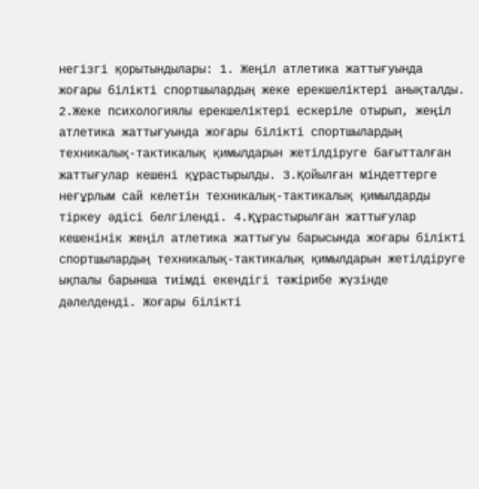негізгі қорытындылары: 1. Жеңіл атлетика жаттығуында жоғары білікті спортшылардың жеке ерекшеліктері анықталды.
2.Жеке психологиялы ерекшеліктері ескеріле отырып, жеңіл атлетика жаттығуында жоғары білікті спортшылардың техникалық-тактикалық қимылдарын жетілдіруге бағытталған жаттығулар кешені құрастырылды. 3.Қойылған міндеттерге неғұрлым сай келетін техникалық-тактикалық қимылдарды тіркеу әдісі белгіленді. 4.Құрастырылған жаттығулар кешенінік жеңіл атлетика жаттығуы барысында жоғары білікті спортшылардың техникалық-тактикалық қимылдарын жетілдіруге ықпалы барынша тиімді екендігі тәжірибе жүзінде дәлелденді. Жоғары білікті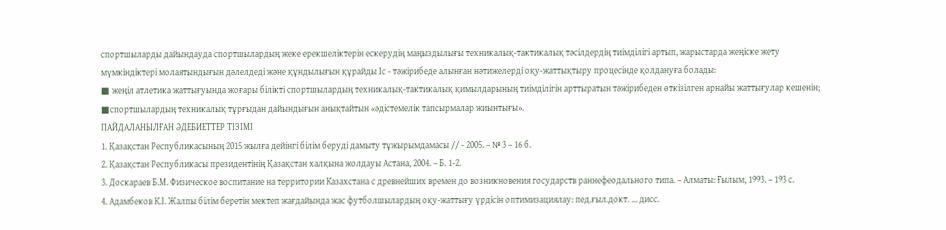спортшыларды дайындауда спортшылардың жеке ерекшеліктерін ескерудің маңыздылығы техникалық-тактикалық тәсілдердің тиімділігі артып, жарыстарда жеңіске жету мүмкіндіктері молаятындығын дәлелдеді және құндылығын құрайды Іс - тәжірибеде алынған нәтижелерді оқу-жаттықтыру процесінде қолдануға болады:
■ жеңіл атлетика жаттығуында жоғары білікті спортшылардың техникалық-тактикалық қимылдарының тиімділігін арттыратын тәжірибеден өткізілген арнайы жаттығулар кешенін;
■спортшылардың техникалық тұрғыдан дайындығын анықтайтын «әдістемелік тапсырмалар жиынтығы».
ПАЙДАЛАНЫЛҒАН ӘДЕБИЕТТЕР ТІЗІМІ
1. Қазақстан Республикасының 2015 жылға дейінгі білім беруді дамыту тұжырымдамасы // - 2005. – № 3 – 16 б.
2. Қазақстан Республикасы президентінің Қазақстан халқына жолдауы Астана, 2004. – Б. 1-2.
3. Доскараев Б.М. Физическое воспитание на территории Казахстана с древнейших времен до возникновения государств раннефеодального типа. – Алматы: Ғылым, 1993. – 193 с.
4. Адамбеков К.І. Жалпы бiлiм беретiн мектеп жағдайында жас футболшылардың оқу-жаттығу үрдiсiн оптимизациялау: пед.ғыл.докт. ... дисс.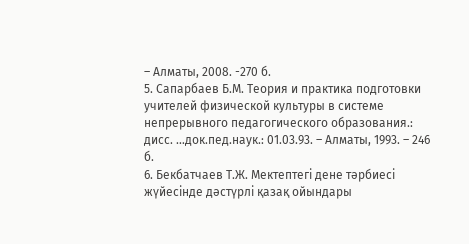– Алматы, 2008. -270 б.
5. Сапарбаев Б.М. Теория и практика подготовки учителей физической культуры в системе непрерывного педагогического образования.: дисс. …док.пед.наук.: 01.03.93. – Алматы, 1993. – 246 б.
6. Бекбатчаев Т.Ж. Мектептегі дене тәрбиесі жүйесінде дәстүрлі қазақ ойындары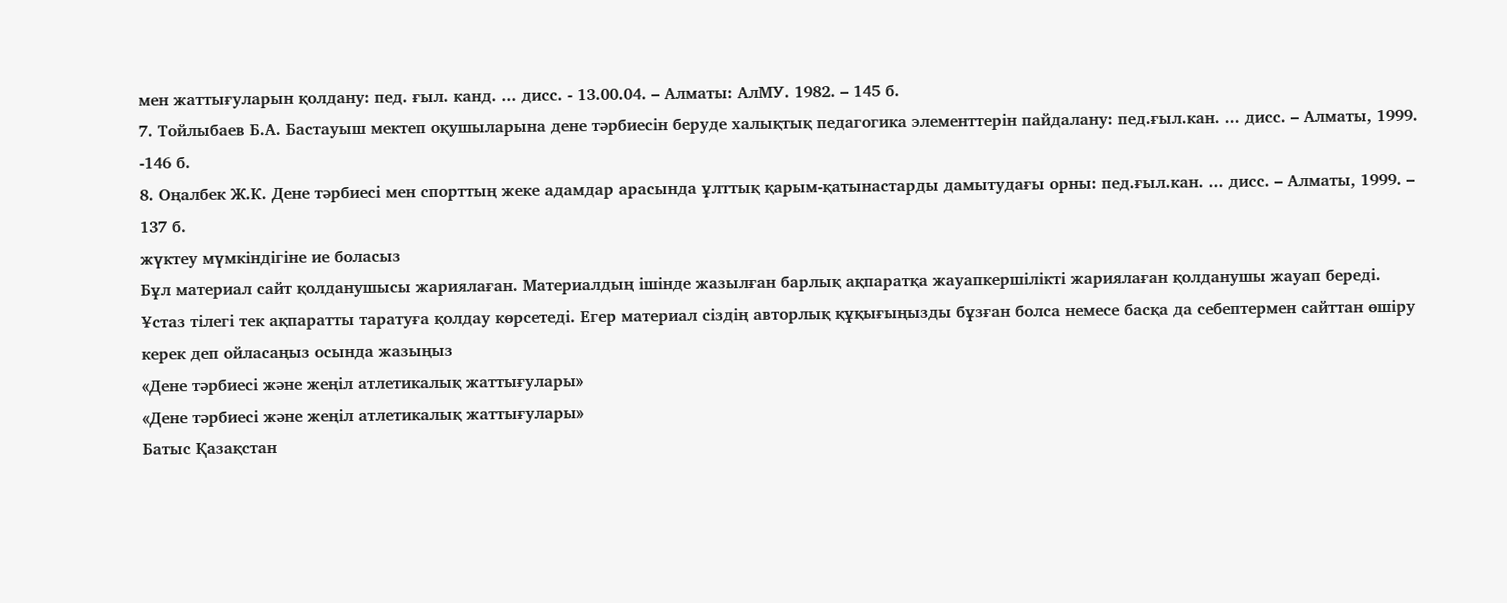мен жаттығуларын қолдану: пед. ғыл. канд. ... дисс. - 13.00.04. – Алматы: АлМУ. 1982. – 145 б.
7. Тойлыбаев Б.А. Бастауыш мектеп оқушыларына дене тәрбиесін беруде халықтық педагогика элементтерін пайдалану: пед.ғыл.кан. ... дисс. – Алматы, 1999. -146 б.
8. Оңалбек Ж.К. Дене тәрбиесі мен спорттың жеке адамдар арасында ұлттық қарым-қатынастарды дамытудағы орны: пед.ғыл.кан. ... дисс. – Алматы, 1999. – 137 б.
жүктеу мүмкіндігіне ие боласыз
Бұл материал сайт қолданушысы жариялаған. Материалдың ішінде жазылған барлық ақпаратқа жауапкершілікті жариялаған қолданушы жауап береді. Ұстаз тілегі тек ақпаратты таратуға қолдау көрсетеді. Егер материал сіздің авторлық құқығыңызды бұзған болса немесе басқа да себептермен сайттан өшіру керек деп ойласаңыз осында жазыңыз
«Дене тәрбиесі және жеңіл атлетикалық жаттығулары»
«Дене тәрбиесі және жеңіл атлетикалық жаттығулары»
Батыс Қазақстан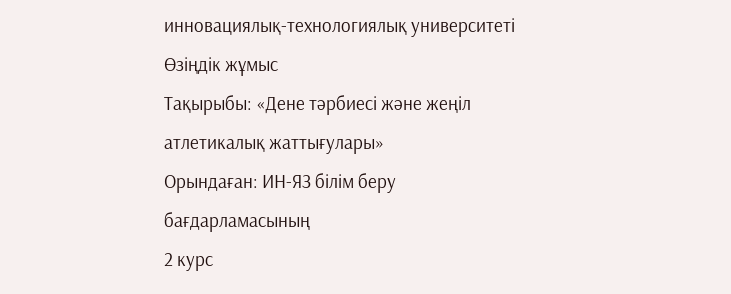инновациялық-технологиялық университеті
Өзіңдік жұмыс
Тақырыбы: «Дене тәрбиесі және жеңіл атлетикалық жаттығулары»
Орындаған: ИН-ЯЗ білім беру
бағдарламасының
2 курс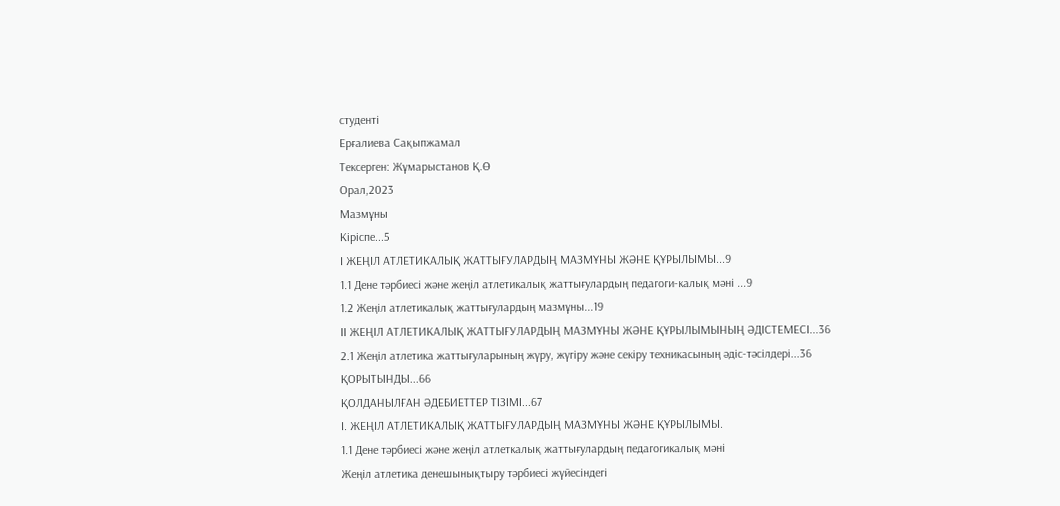студенті
Ерғалиева Сақыпжамал
Тексерген: Жұмарыстанов Қ.Ө
Орал,2023
Мазмұны
Кіріспе...5
І ЖЕҢІЛ АТЛЕТИКАЛЫҚ ЖАТТЫҒУЛАРДЫҢ МАЗМҰНЫ ЖӘНЕ ҚҰРЫЛЫМЫ...9
1.1 Дене тәрбиесі және жеңіл атлетикалық жаттығулардың педагоги-калық мәні ...9
1.2 Жеңіл атлетикалық жаттығулардың мазмұны...19
ІІ ЖЕҢІЛ АТЛЕТИКАЛЫҚ ЖАТТЫҒУЛАРДЫҢ МАЗМҰНЫ ЖӘНЕ ҚҰРЫЛЫМЫНЫҢ ӘДІСТЕМЕСІ...36
2.1 Жеңіл атлетика жаттығуларының жүру, жүгіру және секіру техникасының әдіс-тәсілдері...36
ҚОРЫТЫНДЫ...66
ҚОЛДАНЫЛҒАН ӘДЕБИЕТТЕР ТІЗІМІ...67
І. ЖЕҢІЛ АТЛЕТИКАЛЫҚ ЖАТТЫҒУЛАРДЫҢ МАЗМҰНЫ ЖӘНЕ ҚҰРЫЛЫМЫ.
1.1 Дене тәрбиесі және жеңіл атлеткалық жаттығулардың педагогикалық мәні
Жеңіл атлетика денешынықтыру тәрбиесі жүйесіндегі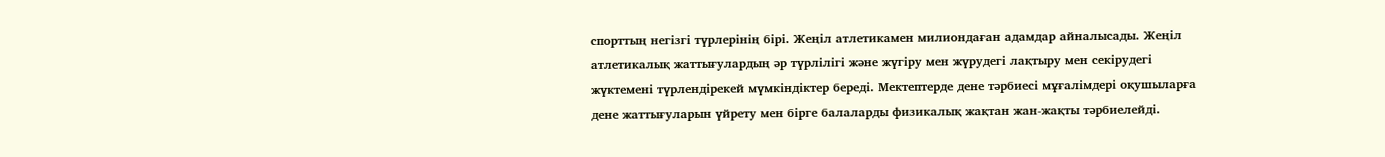спорттың негізгі түрлерінің бірі. Жеңіл атлетикамен милиондаған адамдар айналысады. Жеңіл атлетикалық жаттығулардың әр түрлілігі және жүгіру мен жүрудегі лақтыру мен секірудегі жүктемені түрлендірекей мүмкіндіктер береді. Мектептерде дене тәрбиесі мұғалімдері оқушыларға дене жаттығуларын үйрету мен бірге балаларды физикалық жақтан жан-жақты тәрбиелейді.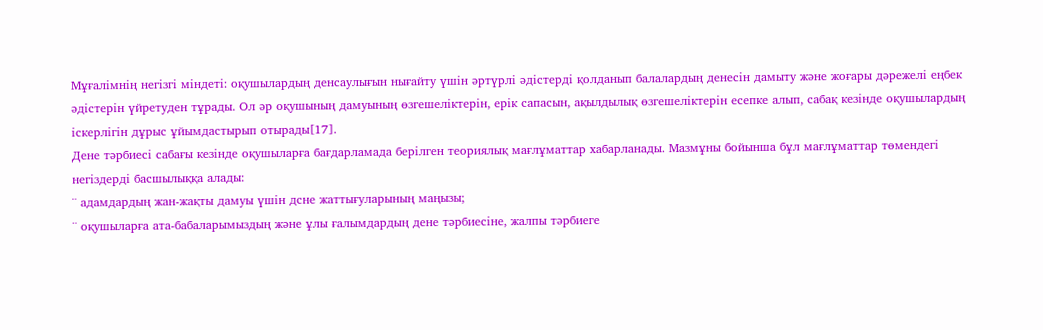Мұғалімнің негізгі міндеті: оқушылардың денсаулығын нығайту үшін әртүрлі әдістерді қолданып балалардың денесін дамыту және жоғары дәрежелі еңбек әдістерін үйретуден тұрады. Ол әр оқушының дамуының өзгешеліктерін, ерік сапасын, ақылдылық өзгешеліктерін есепке алып, сабақ кезінде оқушылардың іскерлігін дұрыс ұйымдастырып отырады[17].
Дене тәрбиесі сабағы кезінде оқушыларға бағдарламада берілген теориялық мағлұматтар хабарланады. Мазмұны бойынша бұл мағлұматтар төмендегі негіздерді басшылыққа алады:
¨ адамдардың жан-жақты дамуы үшін дсне жаттығуларының маңызы;
¨ оқушыларға ата-бабаларымыздың және ұлы ғалымдардың дене тәрбиесіне, жалпы тәрбиеге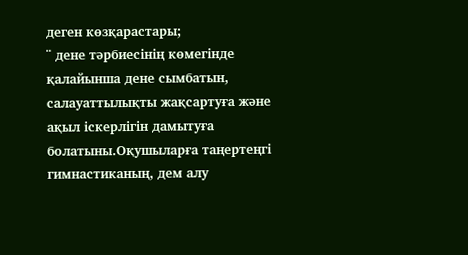деген көзқарастары;
¨ дене тәрбиесінің көмегінде қалайынша дене сымбатын, салауаттылықты жақсартуға және ақыл іскерлігін дамытуға болатыны.Оқушыларға таңертеңгі гимнастиканың, дем алу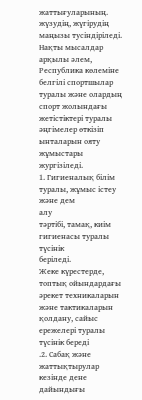жаттығуларының. жүзудің, жүгірудің маңызы тусіндіріледі.
Нақты мысалдар арқылы әлем, Республика көлеміне белгілі спортшылар туралы және олардың спорт жолындағы жетістіктері туралы әңгімелер өткізіп ынталарын ояту жұмыстары жургізіледі.
1. Гигиеналық білім туралы, жұмыс істеу және дем
алу
тәртібі, тамақ, киім гигиенасы туралы түсінік
беріледі.
Жеке күрестерде, топтық ойындардағы әрекет техникаларын және тактикаларын қолдану, сайыс ережелері туралы түсінік береді
.2. Сабақ және жаттықтырулар кезінде дене дайындығы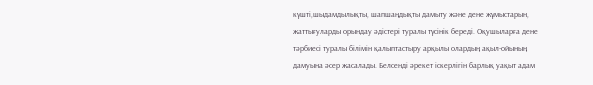күшті,шыдамдылықты, шапшаңдықты дамыту және дене жұмыстарын, жаттығуларды орындау әдістері туралы түсінік береді. Оқушыларға дене тәрбиесі туралы білімін қалыптастыру арқылы олардың ақыл-ойының дамуына әсер жасалады. Белсенді әрекет іскерлігін барлық уақыт адам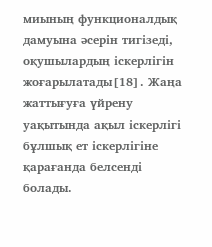миының функционалдық дамуына әсерін тигізеді, оқушылардың іскерлігін жоғарылатады[18]. Жаңа жаттығуға үйрену уақытында ақыл іскерлігі бұлшық ет іскерлігіне қарағанда белсенді болады.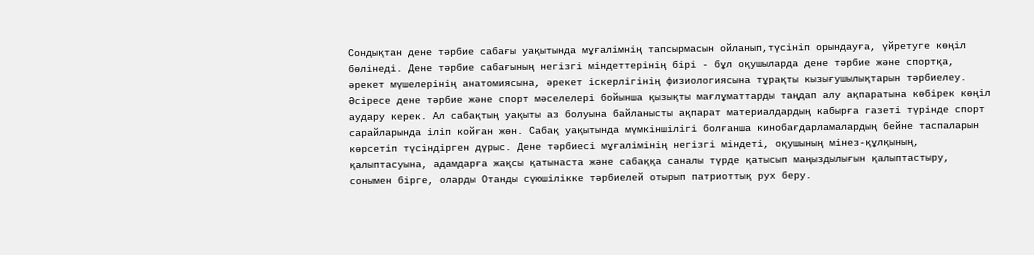Сондықтан дене тәрбие сабағы уақытында мұғалімнің тапсырмасын ойланып,түсініп орындауға, үйретуге көңіл бөлінеді. Дене тәрбие сабағының негізгі міндеттерінің бірі - бұл оқушыларда дене тәрбие және спортқа, әрекет мүшелерінің анатомиясына, әрекет іскерлігінің физиологиясына тұрақты кызығушылықтарын тәрбиелеу. Әсіресе дене тәрбие және спорт мәселелері бойынша қызықты мағлұматтарды таңдап алу ақпаратына көбірек көңіл аудару керек. Ал сабақтың уақыты аз болуына байланысты ақпарат материалдардың кабырға газеті түрінде спорт сарайларында іліп койған жөн. Сабақ уақытында мүмкіншілігі болғанша кинобағдарламалардың бейне таспаларын көрсетіп түсіндірген дүрыс. Дене тәрбиесі мұғалімінің негізгі міндеті, оқушының мінез-құлқының, қалыптасуына, адамдарға жақсы қатынаста және сабаққа саналы түрде қатысып маңыздылығын қалыптастыру, сонымен бірге, оларды Отанды сүюшілікке тәрбиелей отырып патриоттық рух беру.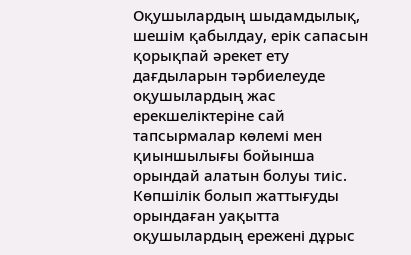Оқушылардың шыдамдылық, шешім қабылдау, ерік сапасын қорықпай әрекет ету дағдыларын тәрбиелеуде оқушылардың жас ерекшеліктеріне сай тапсырмалар көлемі мен қиыншылығы бойынша орындай алатын болуы тиіс. Көпшілік болып жаттығуды орындаған уақытта оқушылардың ережені дұрыс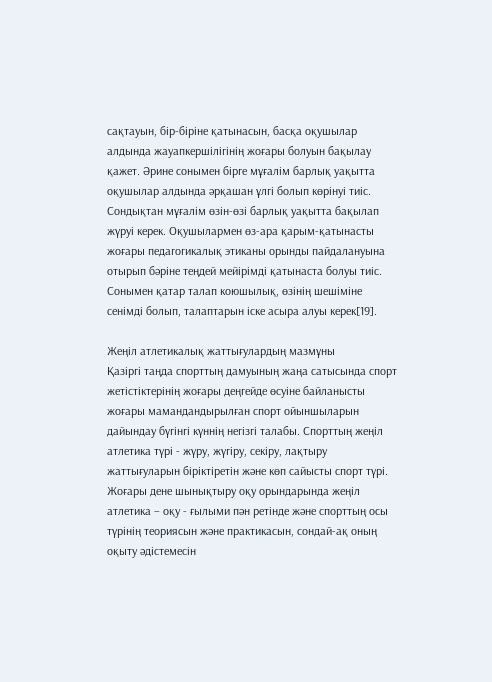сақтауын, бір-біріне қатынасын, басқа оқушылар алдында жауапкершілігінің жоғары болуын бақылау қажет. Әрине сонымен бірге мұғалім барлық уақытта оқушылар алдында әрқашан ұлгі болып көрінуі тиіс. Сондықтан мұғалім өзін-өзі барлық уақытта бақылап жүруі керек. Оқушылармен өз-ара қарым-қатынасты жоғары педагогикалық этиканы орынды пайдалануына отырып бәріне теңдей мейірімді қатынаста болуы тиіс. Сонымен қатар талап коюшылық, өзінің шешіміне сенімді болып, талаптарын іске асыра алуы керек[19].

Жеңіл атлетикалық жаттығулардың мазмұны
Қазіргі таңда спорттың дамуының жаңа сатысында спорт жетістіктерінің жоғары деңгейде өсуіне байланысты жоғары мамандандырылған спорт ойыншыларын дайындау бүгінгі күннің негізгі талабы. Спорттың жеңіл атлетика түрі - жүру, жүгіру, секіру, лақтыру жаттығуларын біріктіретін және көп сайысты спорт түрі. Жоғары дене шынықтыру оқу орындарында жеңіл атлетика – оқу - ғылыми пән ретінде және спорттың осы түрінің теориясын және практикасын, сондай-ақ оның оқыту әдістемесін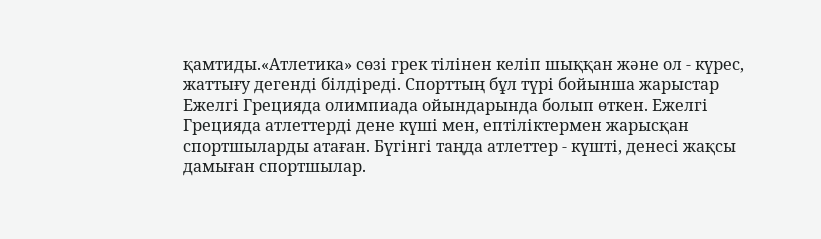қамтиды.«Атлетика» сөзі грек тілінен келіп шыққан және ол - күрес, жаттығу дегенді білдіреді. Спорттың бұл түрі бойынша жарыстар Ежелгі Грецияда олимпиада ойындарында болып өткен. Ежелгі Грецияда атлеттерді дене күші мен, ептіліктермен жарысқан спортшыларды атаған. Бүгінгі таңда атлеттер - күшті, денесі жақсы дамыған спортшылар.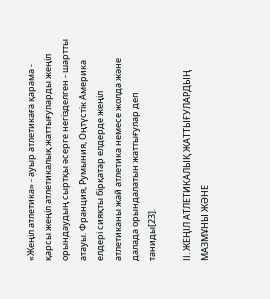«Жеңіл атлетика» - ауыр атлетикаға қарама - қарсы жеңіл атлетикалық жаттығуларды жеңіл орындаудың сыртқы әсерге негізделген - шартты атауы. Франция, Румыния, Оңтүстік Америка елдері сияқты бірқатар елдерде жеңіл атлетиканы жай атлетика немесе жолда және далада орындалатын жаттығулар деп таниды[23].

ІІ. ЖЕҢІЛ АТЛЕТИКАЛЫҚ ЖАТТЫҒУЛАРДЫҢ МАЗМҰНЫ ЖӘНЕ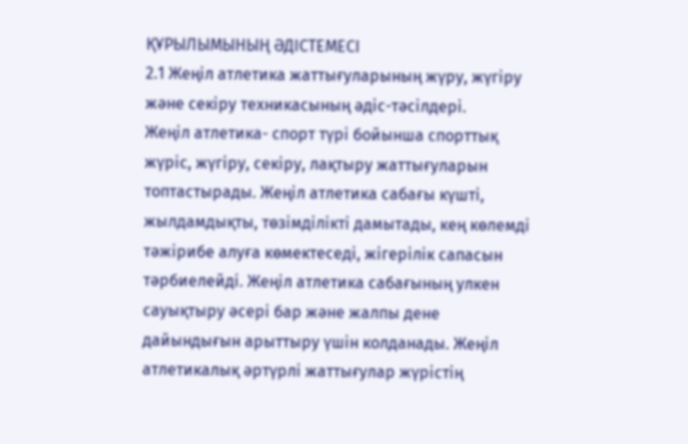ҚҰРЫЛЫМЫНЫҢ ӘДІСТЕМЕСІ
2.1 Жеңіл атлетика жаттығуларының жүру, жүгіру және секіру техникасының әдіс-тәсілдері.
Жеңіл атлетика- спорт түрі бойынша спорттық жүріс, жүгіру, секіру, лақтыру жаттығуларын топтастырады. Жеңіл атлетика сабағы күшті, жылдамдықты, төзімділікті дамытады, кең көлемді тәжірибе алуға көмектеседі, жігерілік сапасын тәрбиелейді. Жеңіл атлетика сабағының улкен сауықтыру әсері бар және жалпы дене дайындығын арыттыру үшін колданады. Жеңіл атлетикалық әртүрлі жаттығулар жүрістің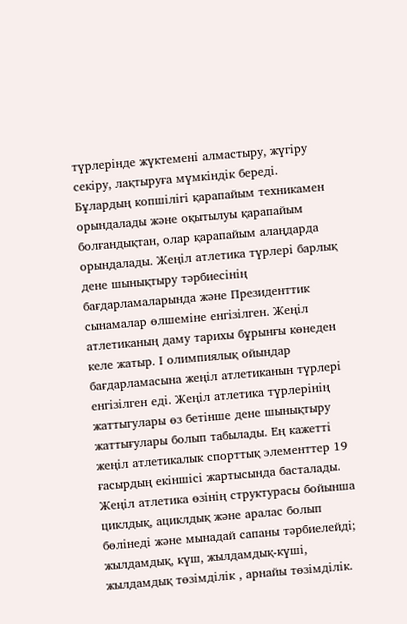түрлерінде жүктемені алмастыру, жүгіру секіру, лақтыруға мүмкіндік береді. Бұлардың копшілігі қарапайым техникамен орындалады және оқытылуы қарапайым болғандықтан, олар қарапайым алаңдарда орындалады. Жеңіл атлетика түрлері барлық дене шынықтыру тәрбиесінің бағдарламаларында және Президенттик сынамалар өлшеміне енгізілген. Жеңіл атлетиканың даму тарихы бұрынғы көнеден келе жатыр. І олимпиялық ойындар бағдарламасына жеңіл атлетиканын түрлері енгізілген еді. Жеңіл атлетика түрлерінің жаттыгулары өз бетінше дене шынықтыру жаттығулары болып табылады. Ең кажетті жеңіл атлетикалык спорттық элементтер 19 ғасырдың екіншісі жартысында басталады. Жеңіл атлетика өзінің структурасы бойынша циклдық, ациклдық және аралас болып бөлінеді және мынадай сапаны тәрбиелейді; жылдамдық, күш, жылдамдық-күші, жылдамдық төзімділік , арнайы төзімділік.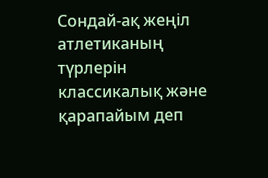Сондай-ақ жеңіл атлетиканың түрлерін классикалық және қарапайым деп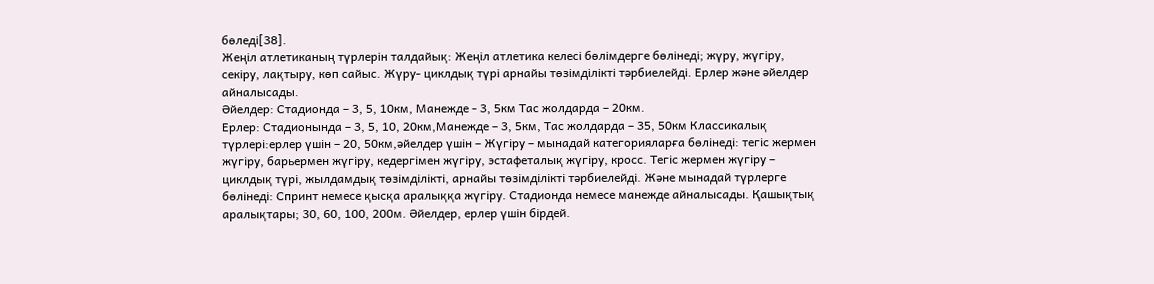бөледі[38].
Жеңіл атлетиканың түрлерін талдайық: Жеңіл атлетика келесі бөлімдерге бөлінеді; жүру, жүгіру, секіру, лақтыру, көп сайыс. Жүру- циклдық түрі арнайы төзімділікті тәрбиелейді. Ерлер және әйелдер айналысады.
Әйелдер: Стадионда – 3, 5, 10км, Манежде - 3, 5км Тас жолдарда – 20км.
Ерлер: Стадионында – 3, 5, 10, 20км,Манежде – 3, 5км, Тас жолдарда – 35, 50км Классикалық түрлері:ерлер үшін – 20, 50км,әйелдер үшін – Жүгіру – мынадай категорияларға бөлінеді: тегіс жермен жүгіру, барьермен жүгіру, кедергімен жүгіру, эстафеталық жүгіру, кросс. Тегіс жермен жүгіру – циклдық түрі, жылдамдық төзімділікті, арнайы төзімділікті тәрбиелейді. Және мынадай түрлерге бөлінеді: Спринт немесе қысқа аралыққа жүгіру. Стадионда немесе манежде айналысады. Қашықтық аралықтары; 30, 60, 100, 200м. Әйелдер, ерлер үшін бірдей.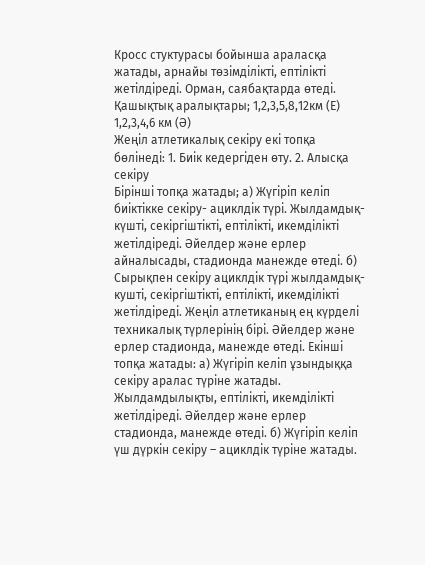Кросс стуктурасы бойынша араласқа жатады, арнайы төзімділікті, ептілікті жетілдіреді. Орман, саябақтарда өтеді. Қашықтық аралықтары; 1,2,3,5,8,12км (Е) 1,2,3,4,6 км (Ә)
Жеңіл атлетикалық секіру екі топқа бөлінеді: 1. Биік кедергіден өту. 2. Алысқа секіру
Бірінші топқа жатады; а) Жүгіріп келіп биіктікке секіру- ациклдік түрі. Жылдамдық- күшті, секіргіштікті, ептілікті, икемділікті жетілдіреді. Әйелдер және ерлер айналысады, стадионда манежде өтеді. б) Сырықпен секіру ациклдік түрі жылдамдық- кушті, секіргіштікті, ептілікті, икемділікті жетілдіреді. Жеңіл атлетиканың ең күрделі техникалық түрлерінің бірі. Әйелдер және ерлер стадионда, манежде өтеді. Екінші топқа жатады: а) Жүгіріп келіп ұзындыққа секіру аралас түріне жатады. Жылдамдылықты, ептілікті, икемділікті жетілдіреді. Әйелдер және ерлер стадионда, манежде өтеді. б) Жүгіріп келіп үш дүркін секіру – ациклдік түріне жатады.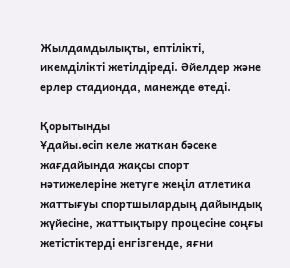Жылдамдылықты, ептілікті, икемділікті жетілдіреді. Әйелдер және ерлер стадионда, манежде өтеді.

Қорытынды
Ұдайы.өсіп келе жаткан бәсеке жағдайында жақсы спорт нәтижелеріне жетуге жеңіл атлетика жаттығуы спортшылардың дайындық жүйесіне, жаттықтыру процесіне соңғы жетістіктерді енгізгенде, яғни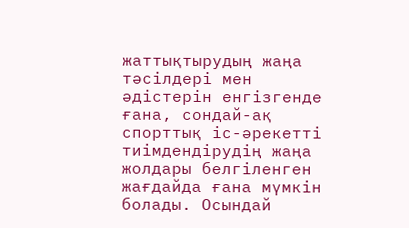жаттықтырудың жаңа тәсілдері мен әдістерін енгізгенде ғана, сондай-ақ спорттық іс-әрекетті тиімдендірудің жаңа жолдары белгіленген жағдайда ғана мүмкін болады. Осындай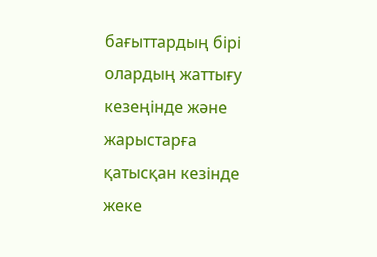бағыттардың бірі олардың жаттығу кезеңінде және жарыстарға қатысқан кезінде жеке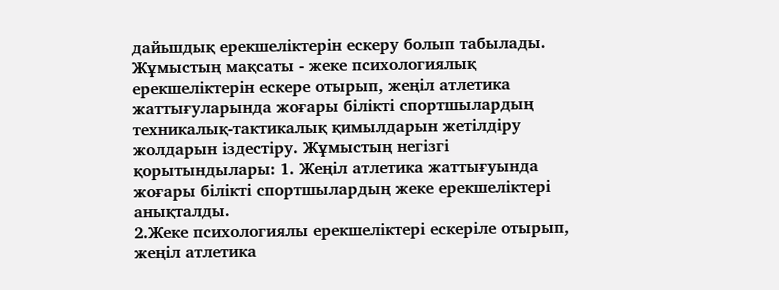дайьшдық ерекшеліктерін ескеру болып табылады. Жұмыстың мақсаты - жеке психологиялық ерекшеліктерін ескере отырып, жеңіл атлетика жаттығуларында жоғары білікті спортшылардың техникалық-тактикалық қимылдарын жетілдіру жолдарын іздестіру. Жұмыстың негізгі қорытындылары: 1. Жеңіл атлетика жаттығуында жоғары білікті спортшылардың жеке ерекшеліктері анықталды.
2.Жеке психологиялы ерекшеліктері ескеріле отырып, жеңіл атлетика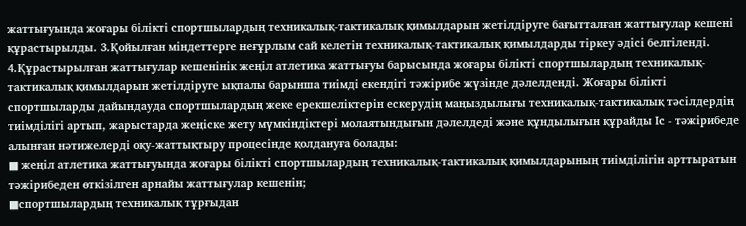жаттығуында жоғары білікті спортшылардың техникалық-тактикалық қимылдарын жетілдіруге бағытталған жаттығулар кешені құрастырылды. 3.Қойылған міндеттерге неғұрлым сай келетін техникалық-тактикалық қимылдарды тіркеу әдісі белгіленді. 4.Құрастырылған жаттығулар кешенінік жеңіл атлетика жаттығуы барысында жоғары білікті спортшылардың техникалық-тактикалық қимылдарын жетілдіруге ықпалы барынша тиімді екендігі тәжірибе жүзінде дәлелденді. Жоғары білікті спортшыларды дайындауда спортшылардың жеке ерекшеліктерін ескерудің маңыздылығы техникалық-тактикалық тәсілдердің тиімділігі артып, жарыстарда жеңіске жету мүмкіндіктері молаятындығын дәлелдеді және құндылығын құрайды Іс - тәжірибеде алынған нәтижелерді оқу-жаттықтыру процесінде қолдануға болады:
■ жеңіл атлетика жаттығуында жоғары білікті спортшылардың техникалық-тактикалық қимылдарының тиімділігін арттыратын тәжірибеден өткізілген арнайы жаттығулар кешенін;
■спортшылардың техникалық тұрғыдан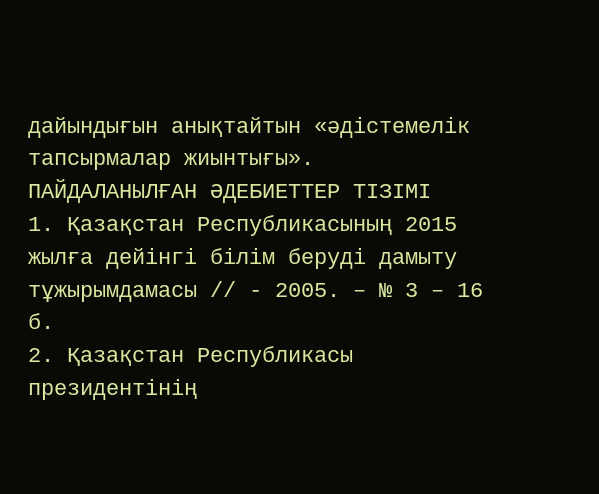дайындығын анықтайтын «әдістемелік тапсырмалар жиынтығы».
ПАЙДАЛАНЫЛҒАН ӘДЕБИЕТТЕР ТІЗІМІ
1. Қазақстан Республикасының 2015 жылға дейінгі білім беруді дамыту тұжырымдамасы // - 2005. – № 3 – 16 б.
2. Қазақстан Республикасы президентінің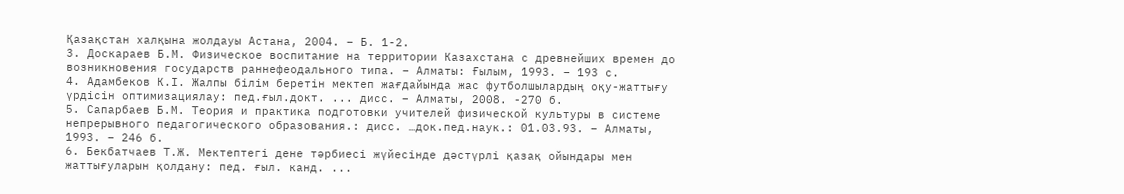Қазақстан халқына жолдауы Астана, 2004. – Б. 1-2.
3. Доскараев Б.М. Физическое воспитание на территории Казахстана с древнейших времен до возникновения государств раннефеодального типа. – Алматы: Ғылым, 1993. – 193 с.
4. Адамбеков К.І. Жалпы бiлiм беретiн мектеп жағдайында жас футболшылардың оқу-жаттығу үрдiсiн оптимизациялау: пед.ғыл.докт. ... дисс. – Алматы, 2008. -270 б.
5. Сапарбаев Б.М. Теория и практика подготовки учителей физической культуры в системе непрерывного педагогического образования.: дисс. …док.пед.наук.: 01.03.93. – Алматы, 1993. – 246 б.
6. Бекбатчаев Т.Ж. Мектептегі дене тәрбиесі жүйесінде дәстүрлі қазақ ойындары мен жаттығуларын қолдану: пед. ғыл. канд. ...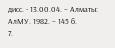дисс. - 13.00.04. – Алматы: АлМУ. 1982. – 145 б.
7.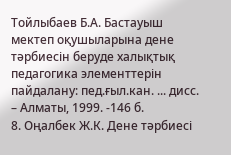Тойлыбаев Б.А. Бастауыш мектеп оқушыларына дене тәрбиесін беруде халықтық педагогика элементтерін пайдалану: пед.ғыл.кан. ... дисс. – Алматы, 1999. -146 б.
8. Оңалбек Ж.К. Дене тәрбиесі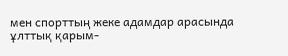мен спорттың жеке адамдар арасында ұлттық қарым-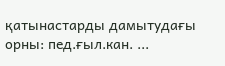қатынастарды дамытудағы орны: пед.ғыл.кан. ...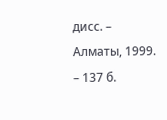дисс. – Алматы, 1999. – 137 б.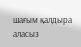шағым қалдыра аласыз